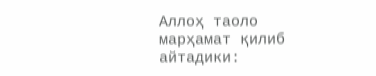Аллоҳ таоло марҳамат қилиб айтадики: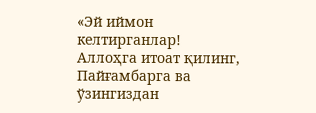«Эй иймон келтирганлар! Аллоҳга итоат қилинг, Пайғамбарга ва ўзингиздан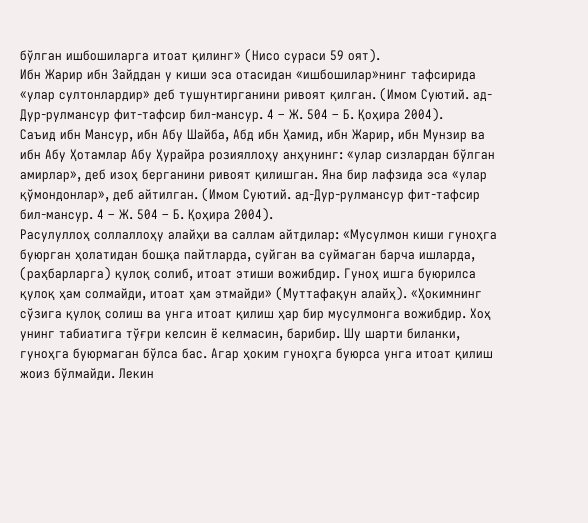бўлган ишбошиларга итоат қилинг» (Нисо сураси 59 оят).
Ибн Жарир ибн Зайддан у киши эса отасидан «ишбошилар»нинг тафсирида «улар султонлардир» деб тушунтирганини ривоят қилган. (Имом Суютий. ад-Дур-рулмансур фит-тафсир бил-мансур. 4 – Ж. 504 – Б. Қоҳира 2004).
Саъид ибн Мансур, ибн Абу Шайба, Абд ибн Ҳамид, ибн Жарир, ибн Мунзир ва ибн Абу Ҳотамлар Абу Ҳурайра розияллоҳу анҳунинг: «улар сизлардан бўлган амирлар», деб изоҳ берганини ривоят қилишган. Яна бир лафзида эса «улар қўмондонлар», деб айтилган. (Имом Суютий. ад-Дур-рулмансур фит-тафсир бил-мансур. 4 – Ж. 504 – Б. Қоҳира 2004).
Расулуллоҳ соллаллоҳу алайҳи ва саллам айтдилар: «Мусулмон киши гуноҳга буюрган ҳолатидан бошқа пайтларда, суйган ва суймаган барча ишларда, (раҳбарларга) қулоқ солиб, итоат этиши вожибдир. Гуноҳ ишга буюрилса қулоқ ҳам солмайди, итоат ҳам этмайди» (Муттафақун алайҳ). «Ҳокимнинг сўзига қулоқ солиш ва унга итоат қилиш ҳар бир мусулмонга вожибдир. Хоҳ унинг табиатига тўғри келсин ё келмасин, барибир. Шу шарти биланки, гуноҳга буюрмаган бўлса бас. Агар ҳоким гуноҳга буюрса унга итоат қилиш жоиз бўлмайди. Лекин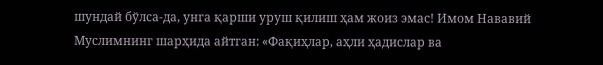шундай бўлса-да, унга қарши уруш қилиш ҳам жоиз эмас! Имом Нававий Муслимнинг шарҳида айтган: «Фақиҳлар, аҳли ҳадислар ва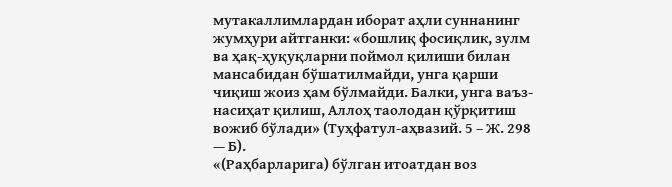мутакаллимлардан иборат аҳли суннанинг жумҳури айтганки: «бошлиқ фосиқлик, зулм ва ҳақ-ҳуқуқларни поймол қилиши билан мансабидан бўшатилмайди, унга қарши чиқиш жоиз ҳам бўлмайди. Балки, унга ваъз-насиҳат қилиш, Аллоҳ таолодан қўрқитиш вожиб бўлади» (Туҳфатул-аҳвазий. 5 – Ж. 298 — Б).
«(Раҳбарларига) бўлган итоатдан воз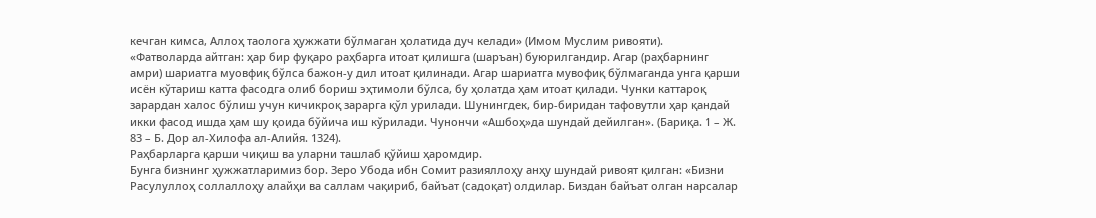кечган кимса, Аллоҳ таолога ҳужжати бўлмаган ҳолатида дуч келади» (Имом Муслим ривояти).
«Фатволарда айтган: ҳар бир фуқаро раҳбарга итоат қилишга (шаръан) буюрилгандир. Агар (раҳбарнинг амри) шариатга муовфиқ бўлса бажон-у дил итоат қилинади. Агар шариатга мувофиқ бўлмаганда унга қарши исён кўтариш катта фасодга олиб бориш эҳтимоли бўлса, бу ҳолатда ҳам итоат қилади. Чунки каттароқ зарардан халос бўлиш учун кичикроқ зарарга қўл урилади. Шунингдек, бир-биридан тафовутли ҳар қандай икки фасод ишда ҳам шу қоида бўйича иш кўрилади. Чунончи «Ашбоҳ»да шундай дейилган». (Бариқа. 1 – Ж. 83 – Б. Дор ал-Хилофа ал-Алийя. 1324).
Раҳбарларга қарши чиқиш ва уларни ташлаб қўйиш ҳаромдир.
Бунга бизнинг ҳужжатларимиз бор. Зеро Убода ибн Сомит разияллоҳу анҳу шундай ривоят қилган: «Бизни Расулуллоҳ соллаллоҳу алайҳи ва саллам чақириб, байъат (садоқат) олдилар. Биздан байъат олган нарсалар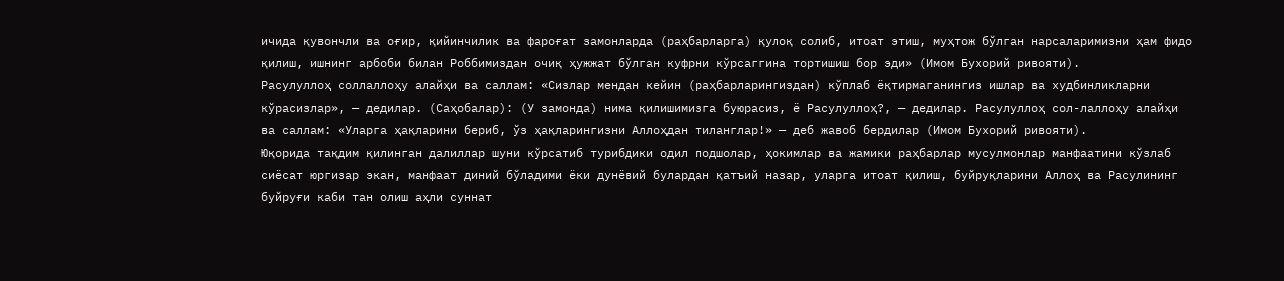ичида қувончли ва оғир, қийинчилик ва фароғат замонларда (раҳбарларга) қулоқ солиб, итоат этиш, муҳтож бўлган нарсаларимизни ҳам фидо қилиш, ишнинг арбоби билан Роббимиздан очиқ ҳужжат бўлган куфрни кўрсаггина тортишиш бор эди» (Имом Бухорий ривояти).
Расулуллоҳ соллаллоҳу алайҳи ва саллам: «Сизлар мендан кейин (раҳбарларингиздан) кўплаб ёқтирмаганингиз ишлар ва худбинликларни кўрасизлар», — дедилар. (Саҳобалар): (У замонда) нима қилишимизга буюрасиз, ё Расулуллоҳ?, — дедилар. Расулуллоҳ сол-лаллоҳу алайҳи ва саллам: «Уларга ҳақларини бериб, ўз ҳақларингизни Аллоҳдан тиланглар!» — деб жавоб бердилар (Имом Бухорий ривояти).
Юқорида тақдим қилинган далиллар шуни кўрсатиб турибдики одил подшолар, ҳокимлар ва жамики раҳбарлар мусулмонлар манфаатини кўзлаб сиёсат юргизар экан, манфаат диний бўладими ёки дунёвий булардан қатъий назар, уларга итоат қилиш, буйруқларини Аллоҳ ва Расулининг буйруғи каби тан олиш аҳли суннат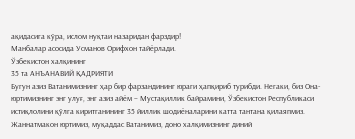ақидасига кўра, ислом нуқтаи назаридан фарздир!
Манбалар асосида Усманов Орифхон тайёрлади.
Ўзбекистон халқининг
35 та АНЪАНАВИЙ ҚАДРИЯТИ
Бугун азиз Ватанимизнинг ҳар бир фарзандининг юраги ҳапқириб турибди. Негаки, биз Она-юртимизнинг энг улуғ, энг азиз айём – Мустақиллик байрамини, Ўзбекистон Республикаси истиқлолини қўлга киритганининг 35 йиллик шодиёналарини катта тантана қилаяпмиз.
Жаннатмакон юртимиз, муқаддас Ватанимиз, доно халқимизнинг диний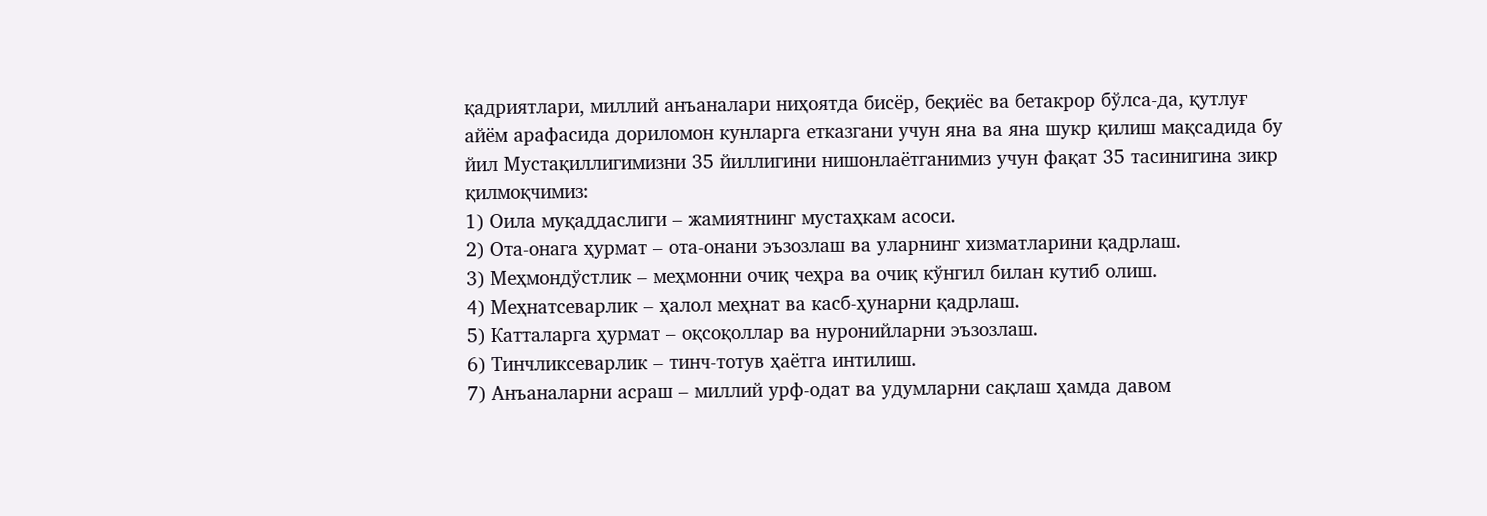қадриятлари, миллий анъаналари ниҳоятда бисёр, беқиёс ва бетакрор бўлса-да, қутлуғ айём арафасида дориломон кунларга етказгани учун яна ва яна шукр қилиш мақсадида бу йил Мустақиллигимизни 35 йиллигини нишонлаётганимиз учун фақат 35 тасинигина зикр қилмоқчимиз:
1) Оила муқаддаслиги – жамиятнинг мустаҳкам асоси.
2) Ота-онага ҳурмат – ота-онани эъзозлаш ва уларнинг хизматларини қадрлаш.
3) Меҳмондўстлик – меҳмонни очиқ чеҳра ва очиқ кўнгил билан кутиб олиш.
4) Меҳнатсеварлик – ҳалол меҳнат ва касб-ҳунарни қадрлаш.
5) Катталарга ҳурмат – оқсоқоллар ва нуронийларни эъзозлаш.
6) Тинчликсеварлик – тинч-тотув ҳаётга интилиш.
7) Анъаналарни асраш – миллий урф-одат ва удумларни сақлаш ҳамда давом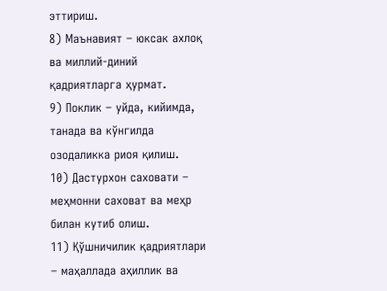эттириш.
8) Маънавият – юксак ахлоқ ва миллий-диний қадриятларга ҳурмат.
9) Поклик – уйда, кийимда, танада ва кўнгилда озодаликка риоя қилиш.
10) Дастурхон саховати – меҳмонни саховат ва меҳр билан кутиб олиш.
11) Қўшничилик қадриятлари – маҳаллада аҳиллик ва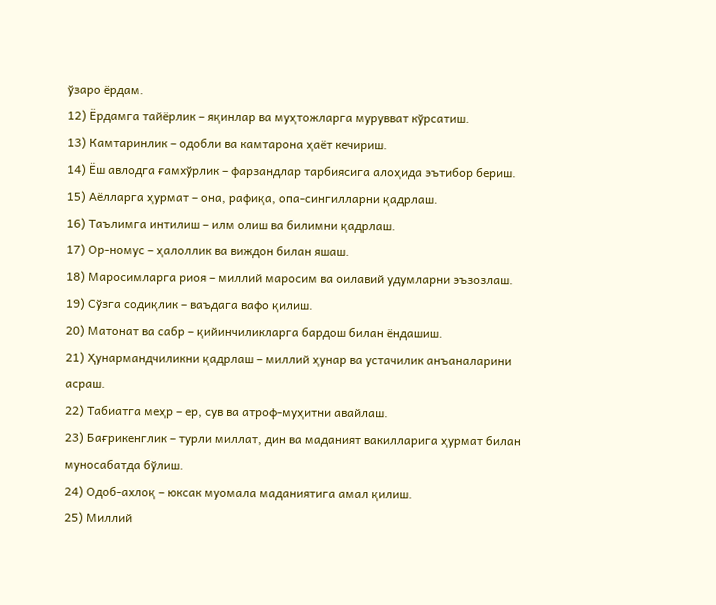ўзаро ёрдам.
12) Ёрдамга тайёрлик – яқинлар ва муҳтожларга мурувват кўрсатиш.
13) Камтаринлик – одобли ва камтарона ҳаёт кечириш.
14) Ёш авлодга ғамхўрлик – фарзандлар тарбиясига алоҳида эътибор бериш.
15) Аёлларга ҳурмат – она, рафиқа, опа-сингилларни қадрлаш.
16) Таълимга интилиш – илм олиш ва билимни қадрлаш.
17) Ор-номус – ҳалоллик ва виждон билан яшаш.
18) Маросимларга риоя – миллий маросим ва оилавий удумларни эъзозлаш.
19) Сўзга содиқлик – ваъдага вафо қилиш.
20) Матонат ва сабр – қийинчиликларга бардош билан ёндашиш.
21) Ҳунармандчиликни қадрлаш – миллий ҳунар ва устачилик анъаналарини асраш.
22) Табиатга меҳр – ер, сув ва атроф-муҳитни авайлаш.
23) Бағрикенглик – турли миллат, дин ва маданият вакилларига ҳурмат билан муносабатда бўлиш.
24) Одоб-ахлоқ – юксак муомала маданиятига амал қилиш.
25) Миллий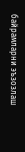байрамларни эъзозлаш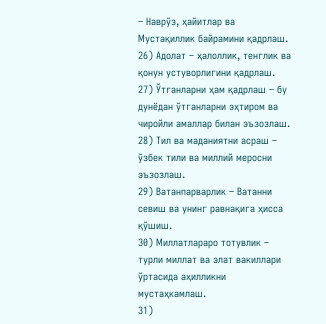– Наврўз, ҳайитлар ва Мустақиллик байрамини қадрлаш.
26) Адолат – ҳалоллик, тенглик ва қонун устуворлигини қадрлаш.
27) Ўтганларни ҳам қадрлаш – бу дунёдан ўтганларни эҳтиром ва чиройли амаллар билан эъзозлаш.
28) Тил ва маданиятни асраш – ўзбек тили ва миллий меросни эъзозлаш.
29) Ватанпарварлик – Ватанни севиш ва унинг равнақига ҳисса қўшиш.
30) Миллатлараро тотувлик – турли миллат ва элат вакиллари ўртасида аҳилликни мустаҳкамлаш.
31)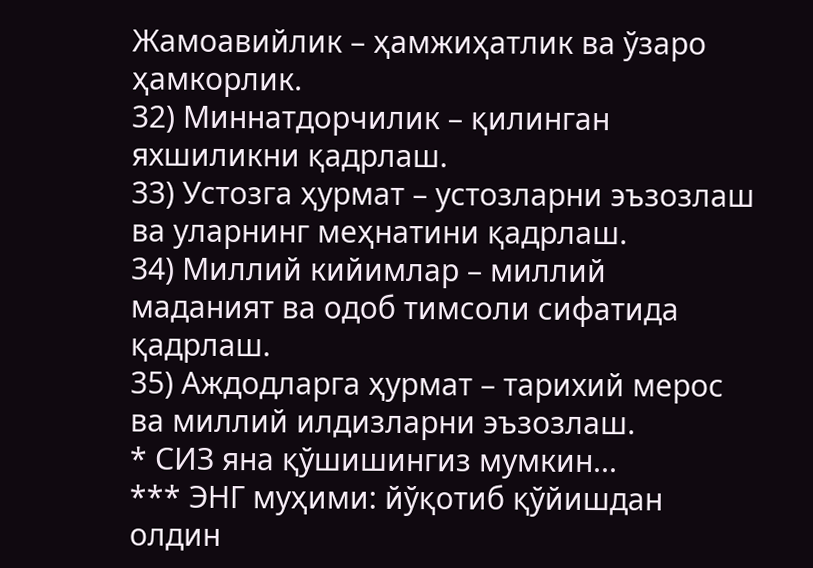Жамоавийлик – ҳамжиҳатлик ва ўзаро ҳамкорлик.
32) Миннатдорчилик – қилинган яхшиликни қадрлаш.
33) Устозга ҳурмат – устозларни эъзозлаш ва уларнинг меҳнатини қадрлаш.
34) Миллий кийимлар – миллий маданият ва одоб тимсоли сифатида қадрлаш.
35) Аждодларга ҳурмат – тарихий мерос ва миллий илдизларни эъзозлаш.
* СИЗ яна қўшишингиз мумкин...
*** ЭНГ муҳими: йўқотиб қўйишдан олдин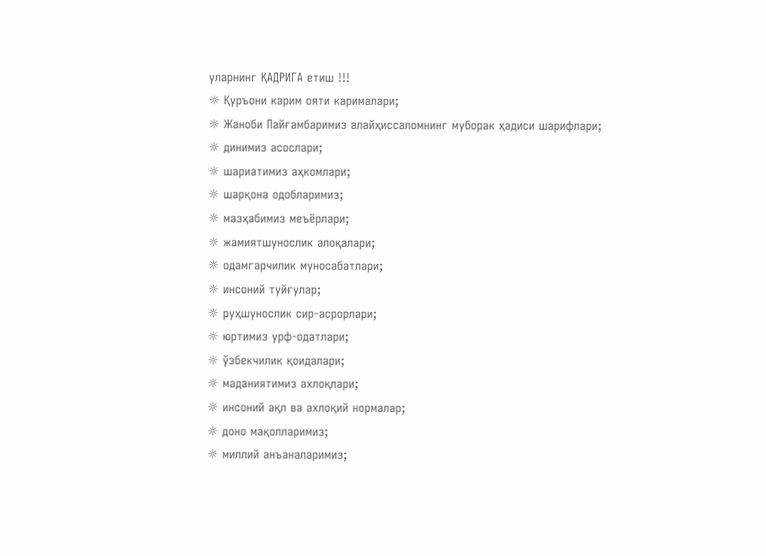уларнинг ҚАДРИГА етиш !!!
☼ Қуръони карим ояти карималари;
☼ Жаноби Пайғамбаримиз алайҳиссаломнинг муборак ҳадиси шарифлари;
☼ динимиз асослари;
☼ шариатимиз аҳкомлари;
☼ шарқона одобларимиз;
☼ мазҳабимиз меъёрлари;
☼ жамиятшунослик алоқалари;
☼ одамгарчилик муносабатлари;
☼ инсоний туйғулар;
☼ руҳшунослик сир-асрорлари;
☼ юртимиз урф-одатлари;
☼ ўзбекчилик қоидалари;
☼ маданиятимиз ахлоқлари;
☼ инсоний ақл ва ахлоқий нормалар;
☼ доно мақолларимиз;
☼ миллий анъаналаримиз;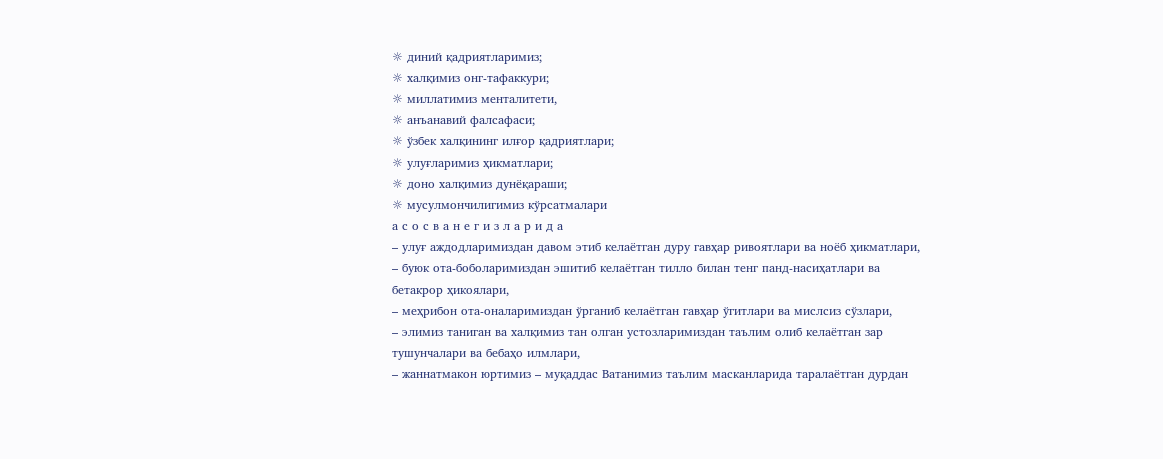☼ диний қадриятларимиз;
☼ халқимиз онг-тафаккури;
☼ миллатимиз менталитети,
☼ анъанавий фалсафаси;
☼ ўзбек халқининг илғор қадриятлари;
☼ улуғларимиз ҳикматлари;
☼ доно халқимиз дунёқараши;
☼ мусулмончилигимиз кўрсатмалари
а с о с в а н е г и з л а р и д а
– улуғ аждодларимиздан давом этиб келаётган дуру гавҳар ривоятлари ва ноёб ҳикматлари,
– буюк ота-боболаримиздан эшитиб келаётган тилло билан тенг панд-насиҳатлари ва бетакрор ҳикоялари,
– меҳрибон ота-оналаримиздан ўрганиб келаётган гавҳар ўгитлари ва мислсиз сўзлари,
– элимиз таниган ва халқимиз тан олган устозларимиздан таълим олиб келаётган зар тушунчалари ва бебаҳо илмлари,
– жаннатмакон юртимиз – муқаддас Ватанимиз таълим масканларида таралаётган дурдан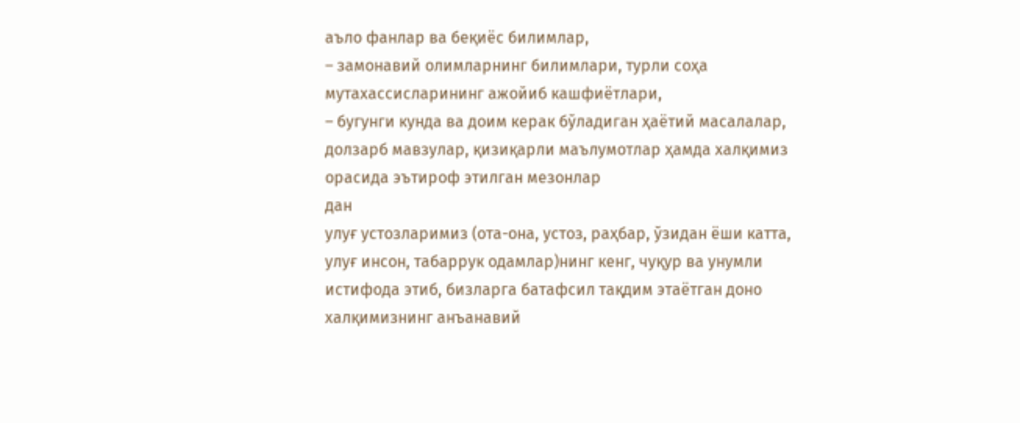аъло фанлар ва беқиёс билимлар,
– замонавий олимларнинг билимлари, турли соҳа мутахассисларининг ажойиб кашфиётлари,
– бугунги кунда ва доим керак бўладиган ҳаётий масалалар, долзарб мавзулар, қизиқарли маълумотлар ҳамда халқимиз орасида эътироф этилган мезонлар
дан
улуғ устозларимиз (ота-она, устоз, раҳбар, ўзидан ёши катта, улуғ инсон, табаррук одамлар)нинг кенг, чуқур ва унумли истифода этиб, бизларга батафсил тақдим этаётган доно халқимизнинг анъанавий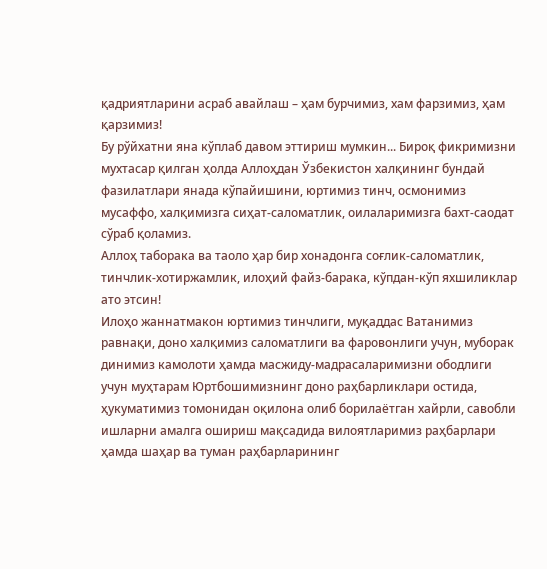қадриятларини асраб авайлаш – ҳам бурчимиз, хам фарзимиз, ҳам қарзимиз!
Бу рўйхатни яна кўплаб давом эттириш мумкин... Бироқ фикримизни мухтасар қилган ҳолда Аллоҳдан Ўзбекистон халқининг бундай фазилатлари янада кўпайишини, юртимиз тинч, осмонимиз мусаффо, халқимизга сиҳат-саломатлик, оилаларимизга бахт-саодат сўраб қоламиз.
Аллоҳ таборака ва таоло ҳар бир хонадонга соғлик-саломатлик, тинчлик-хотиржамлик, илоҳий файз-барака, кўпдан-кўп яхшиликлар ато этсин!
Илоҳо жаннатмакон юртимиз тинчлиги, муқаддас Ватанимиз равнақи, доно халқимиз саломатлиги ва фаровонлиги учун, муборак динимиз камолоти ҳамда масжиду-мадрасаларимизни ободлиги учун муҳтарам Юртбошимизнинг доно раҳбарликлари остида, ҳукуматимиз томонидан оқилона олиб борилаётган хайрли, савобли ишларни амалга ошириш мақсадида вилоятларимиз раҳбарлари ҳамда шаҳар ва туман раҳбарларининг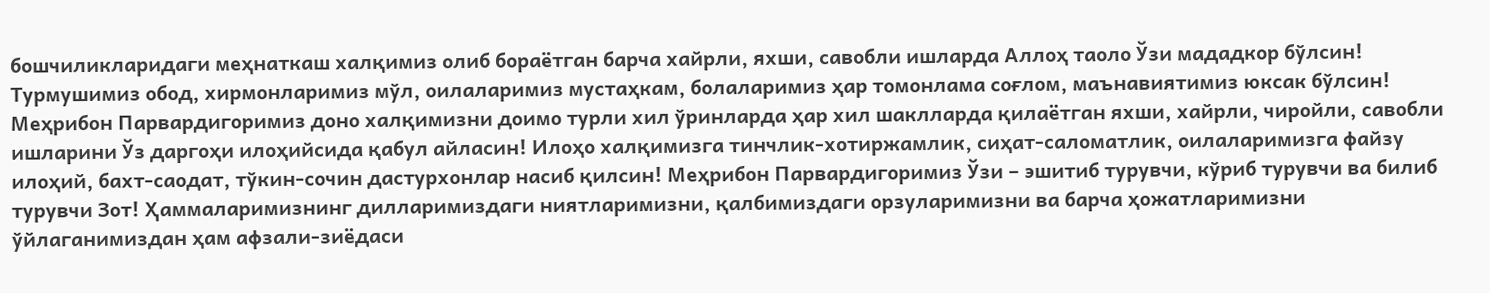бошчиликларидаги меҳнаткаш халқимиз олиб бораётган барча хайрли, яхши, савобли ишларда Аллоҳ таоло Ўзи мададкор бўлсин! Турмушимиз обод, хирмонларимиз мўл, оилаларимиз мустаҳкам, болаларимиз ҳар томонлама соғлом, маънавиятимиз юксак бўлсин!
Меҳрибон Парвардигоримиз доно халқимизни доимо турли хил ўринларда ҳар хил шаклларда қилаётган яхши, хайрли, чиройли, савобли ишларини Ўз даргоҳи илоҳийсида қабул айласин! Илоҳо халқимизга тинчлик-хотиржамлик, сиҳат-саломатлик, оилаларимизга файзу илоҳий, бахт-саодат, тўкин-сочин дастурхонлар насиб қилсин! Меҳрибон Парвардигоримиз Ўзи – эшитиб турувчи, кўриб турувчи ва билиб турувчи Зот! Ҳаммаларимизнинг дилларимиздаги ниятларимизни, қалбимиздаги орзуларимизни ва барча ҳожатларимизни ўйлаганимиздан ҳам афзали-зиёдаси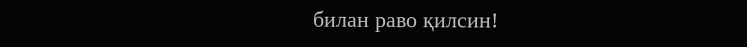билан раво қилсин!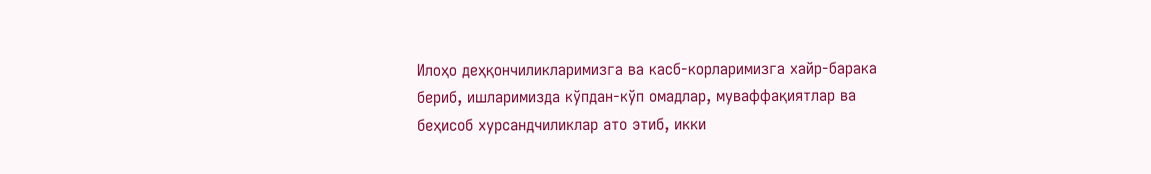Илоҳо деҳқончиликларимизга ва касб-корларимизга хайр-барака бериб, ишларимизда кўпдан-кўп омадлар, муваффақиятлар ва беҳисоб хурсандчиликлар ато этиб, икки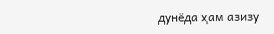дунёда ҳам азизу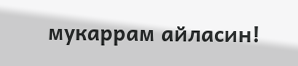мукаррам айласин!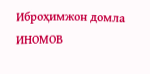Иброҳимжон домла ИНОМОВ